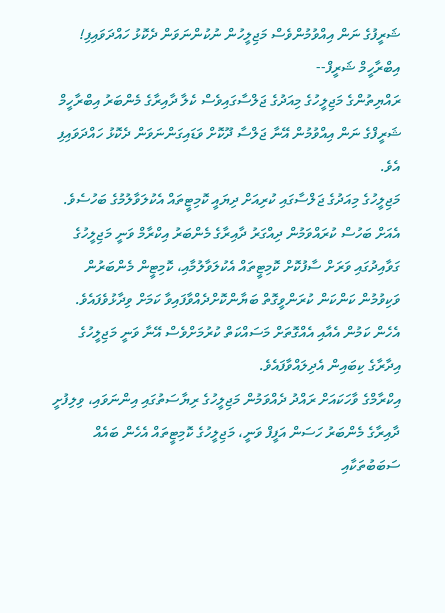ޝަރީފުގެ ނަން އިއްވުމުންވެސް މަޖިލީހުން ނުކުންނަވަން ދެކޮޅު ހައްދަވައިފި!
އިބްރާހީމް ޝަރީފް--
ރައްޔިތުންގެ މަޖިލީހުގެ މިއަދުގެ ޖަލްސާގައިވެސް ކެލާ ދާއިރާގެ މެންބަރު އިބްރާހީމް ޝަރީފްގެ ނަން އިއްވުމުން އޭނާ ޖަލްސާ ދޫކޮށް ވަޑައިގަންނަވަން ދެކޮޅު ހައްދަވައިފި އެވެ.
މަޖިލީހުގެ މިއަދުގެ ޖަލްސާގައި ކުރިއަށް ދިޔައީ ކޮމިޓީތައް އެކުލަވާލުމުގެ ބަހުސެވެ.
އެއަށް ބަހުސް ކުރައްވަމުން ދިއްގަރު ދާއިރާގެ މެންބަރު އިކްރާމް ވަނީ މަޖިލީހުގެ ގަވާއިދުގައި ވަރަށް ސާފުކޮށް ކޮމިޓީތައް އެކުލަވާލުމާއި، ކޮމިޓީން މެންބަރުން ވަކިވުމުން ކަންކަން ކުރަންވީގޮތް ބަޔާންކޮށްދެއްވާފައިވާ ކަމަށް ވިދާޅުވެފައެވެ. އެހެން ކަމުން އެއާއި އެއްގޮތަށް މަސައްކަތް ކުރުމަށްވެސް އޭނާ ވަނީ މަޖިލީހުގެ އިދާރާގެ ކިބައިން އެދިލައްވާފައެވެ.
އިކްރާމްގެ ވާހަކައަށް ރައްދު ދެއްވަމުން މަޖިލީހުގެ ރިޔާސަތުގައި އިންނަވައި، ވިލިފުށީ ދާއިރާގެ މެންބަރު ހަސަން އަފީފް ވަނީ، މަޖިލީހުގެ ކޮމިޓީތައް އެހެން ބައެއް ސަބަބުތަކާއި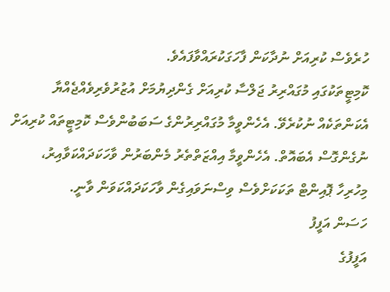ހުރެވެސް ކުރިއަށް ނުދާކަން ފާހަގަކުރައްވާފައެވެ.
ކޮމިޓީތަކުގައި މުގައްރިރު ޖަލްސާ ކުރިއަށް ގެންދިޔުމަށް އުޒުރުވެރިވެއްޖެއްޔާ އެކަންތަކެއް ނުކުރެވޭ. އެހެންވީމާ މުގައްރިރުންގެ ސަބަބުންވެސް ކޮމިޓީތައް ކުރިއަށް ނުގެންގޮސް އެބައޮތް. އެހެންވީމާ އިއްޒަތްތެރު މެންބަރުން ވާހަކަދައްކަވާއިރު، މިހުރިހާ ޕޮއިންޓް ތަކަކަށްވެސް ވިސްނަވައިގެން ވާހަކަދައްކަވަން ވާނީ.
ހަސަން އަފީފު
އަފީފުގެ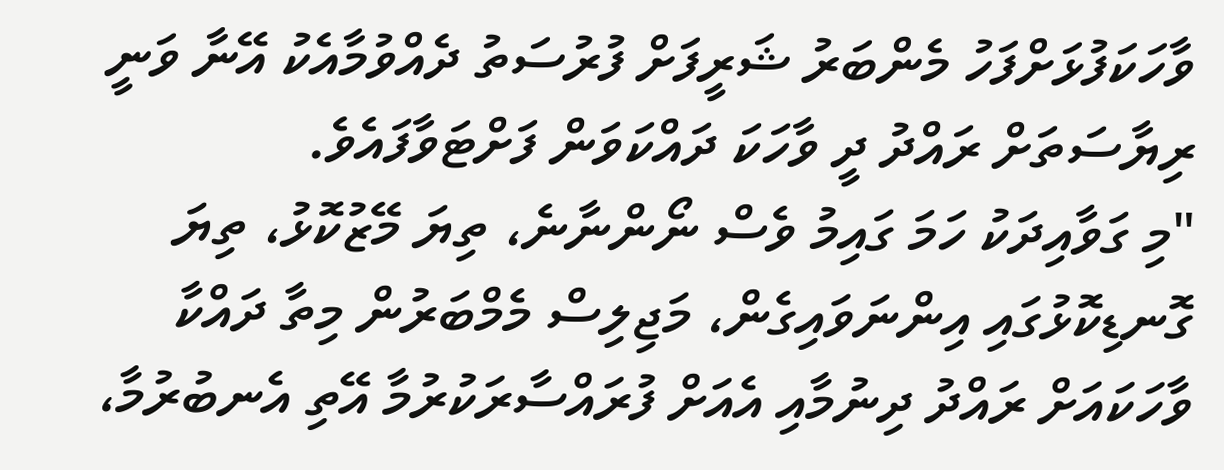ވާހަކަފުޅަށްފަހު މެންބަރު ޝަރީފަށް ފުރުސަތު ދެއްވުމާއެކު އޭނާ ވަނީ ރިޔާސަތަށް ރައްދު ދީ ވާހަކަ ދައްކަވަން ފަށްޓަވާފައެވެ.
"މި ގަވާއިދަކު ހަމަ ގައިމު ވެސް ނޯންނާނެ، ތިޔަ މޭޒުކޮޅު، ތިޔަ ގޮނޑިކޮޅުގައި އިންނަވައިގެން، މަޖިލިސް މެމްބަރުން މިތާ ދައްކާ ވާހަކައަށް ރައްދު ދިނުމާއި އެއަށް ފުރައްސާރަކުރުމާ އޭތި އެނބުރުމާ،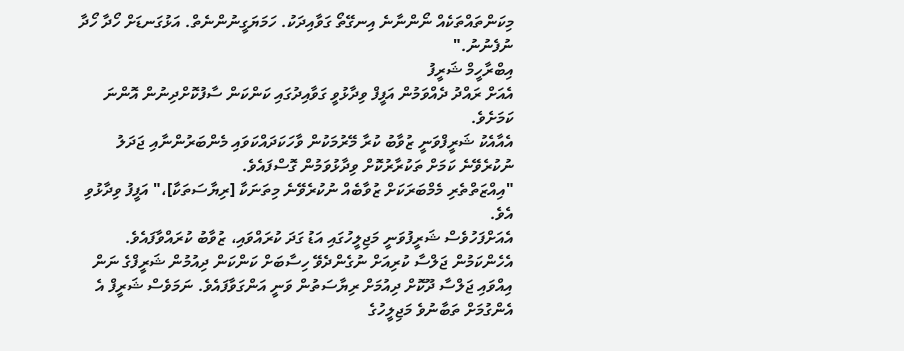މިކަންތައްތަކެއް ނޯންނާނެ އިނގޭތޯ ގަވާއިދަކު. ހަމަޔަގީނުންނެތް. އަޅުގަނޑަށް ހޯދާ ހޯދާ ނުފެނުނު."
އިބްރާހީމް ޝަރީފު
އެއަށް ރައްދު ދެއްވަމުން އަފީފް ވިދާޅުވީ ގަވާއިދުގައި ކަންކަން ސާފުކޮށްދިނުން އޮންނަ ކަމަށެވެ.
އެއާއެކު ޝަރީފްވަނީ ޒުވާބު ކުރާ މޭރުމަކުން ވާހަކަދައްކަވައި މެންބަރުންނާއި ޖަދަލު ނުކުރެވޭނެ ކަމަށް ތަކުރާރުކޮށް ވިދާޅުވަމުން ގޮސްފައެވެ.
"އިއްޒަތްތެރި މެމްބަރަކަށް ޒުވާބެއް ނުކުރެވޭނެ މިތަނަކާ [ރިޔާސަތަކާ]،" އަފީފު ވިދާޅުވި އެވެ.
އެއަށްފަހުވެސް ޝަރީފުވަނީ މަޖިލީހުގައި އަޑު ގަދަ ކުރައްވައި، ޒުވާބު ކުރައްވާފައެވެ.
އެހެންކަމުން ޖަލްސާ ކުރިއަށް ނުގެންދެވޭ ހިސާބަށް ކަންކަން ދިއުމުން ޝަރީފްގެ ނަން އިއްވައި ޖަލްސާ ދޫކޮށް ދިއުމަށް ރިޔާސަތުން ވަނީ އަންގަވާފައެވެ. ނަމަވެސް ޝަރީފް އެ އެންގުމަށް ތަބާނުވެ މަޖިލީހުގެ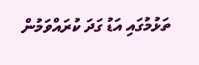ތަޅުމުގައި އަޑު ގަދަ ކުރައްވަމުން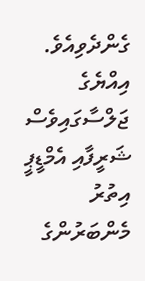ގެންދެވިއެވެ.
އިއްޔެގެ ޖަލްސާގައިވެސް ޝަރީފާއި އެމްޑީޕީ އިތުރު މެންބަރުންގެ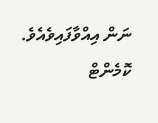ނަން އިއްވާފައިވެއެވެ.
ކޮމެންޓް